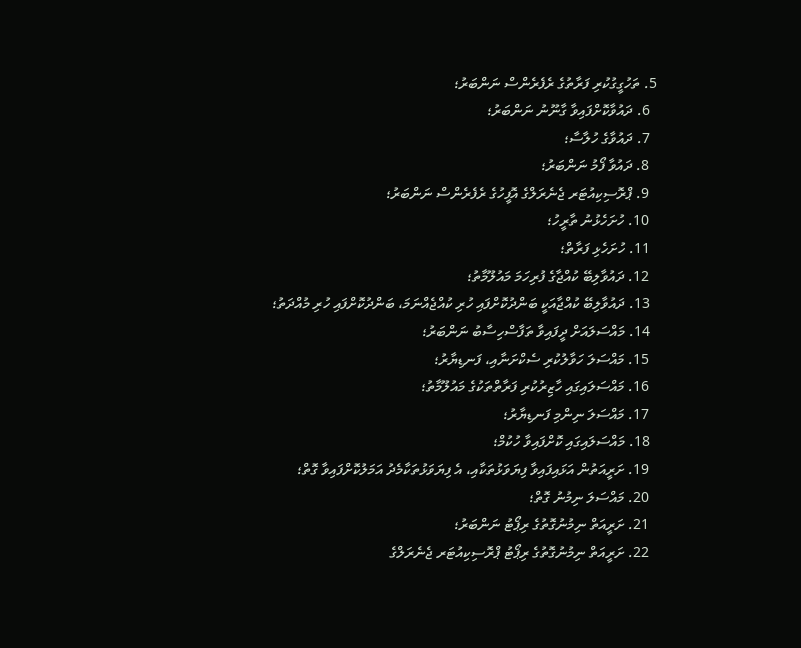5. ތަހުގީގުކުރި ފަރާތުގެ ރެފެރެންސް ނަންބަރު؛
  6. ދައުވާކޮށްފައިވާ ގާނޫނު ނަންބަރު؛
  7. ދައުވާގެ ހުލާސާ؛
  8. ދައުވާ ފޯމު ނަންބަރު؛
  9. ޕްރޮސިކިއުޓަރ ޖެނެރަލްގެ އޮފީހުގެ ރެފެރެންސް ނަންބަރު؛
  10. ހުށަހެޅުނު ތާރީހު؛
  11. ހުށަހެޅި ފަރާތް؛
  12. ދައުވާލިބޭ ކުއްޖާގެ ފުރިހަމަ މައުލޫމާތު؛
  13. ދައުވާލިބޭ ކުއްޖާއަކީ ބަންދުކޮށްފައި ހުރި ކުއްޖެއްނަމަ، ބަންދުކޮށްފައި ހުރި މުއްދަތު؛
  14. މައްސަލައަށް ދީފައިވާ ތަފާސްހިސާބު ނަންބަރު؛
  15. މައްސަލަ ހަވާލުކުރި ސެކްށަނާއި، ފަނޑިޔާރު؛
  16. މައްސަލައިގައި ހާޒިރުކުރި ފަރާތްތަކުގެ މައުލޫމާތު؛
  17. މައްސަލަ ނިންމި ފަނޑިޔާރު؛
  18. މައްސަލައިގައި ކޮށްފައިވާ ހުކުމް؛
  19. ށަރީއަތުން އަޅައިފައިވާ ފިޔަވަޅުތަކާއި، އެ ފިޔަވަޅުތަކާމެދު އަމަލުކޮށްފައިވާ ގޮތް؛
  20. މައްސަލަ ނިމުނު ގޮތް؛
  21. ށަރީއަތް ނިމުނުގޮތުގެ ރިޕޯޓު ނަންބަރު؛
  22. ށަރީއަތް ނިމުނުގޮތުގެ ރިޕޯޓު ޕްރޮސިކިއުޓަރ ޖެނެރަލްގެ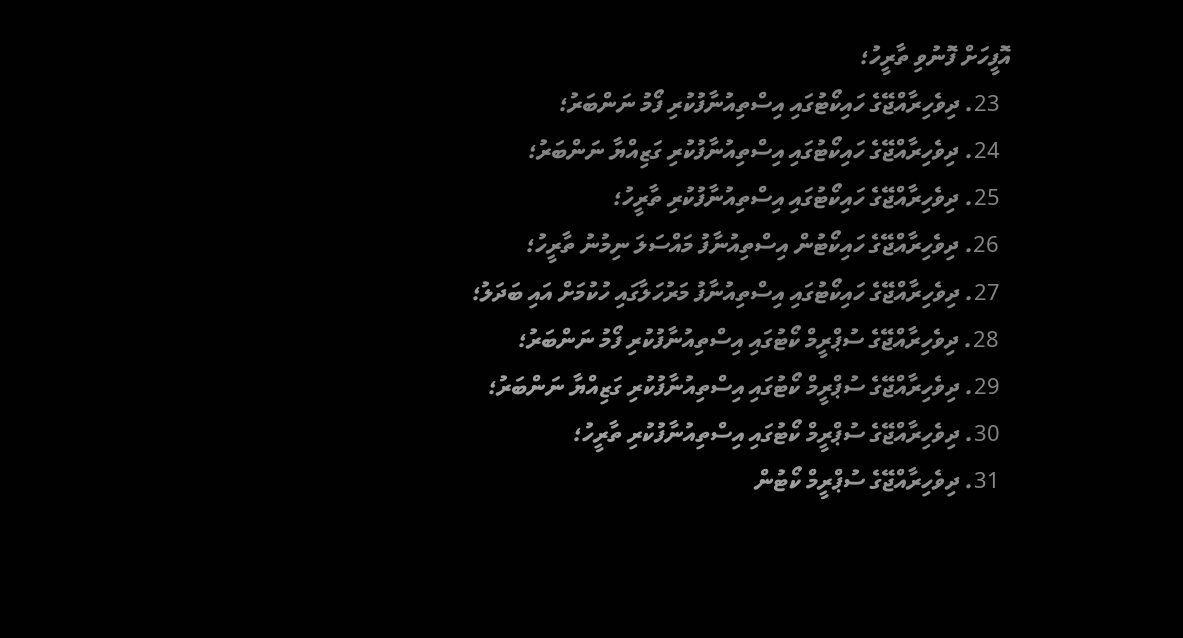އޮފީހަށް ފޮނުވި ތާރީހު؛
  23. ދިވެހިރާއްޖޭގެ ހައިކޯޓުގައި އިސްތިއުނާފުކުރި ފޯމު ނަންބަރު؛
  24. ދިވެހިރާއްޖޭގެ ހައިކޯޓުގައި އިސްތިއުނާފުކުރި ގަޒިއްޔާ ނަންބަރު؛
  25. ދިވެހިރާއްޖޭގެ ހައިކޯޓުގައި އިސްތިއުނާފުކުރި ތާރީހު؛
  26. ދިވެހިރާއްޖޭގެ ހައިކޯޓުން އިސްތިއުނާފު މައްސަލަ ނިމުނު ތާރީހު؛
  27. ދިވެހިރާއްޖޭގެ ހައިކޯޓުގައި އިސްތިއުނާފު މަރުހަލާގައި ހުކުމަށް އައި ބަދަލު؛
  28. ދިވެހިރާއްޖޭގެ ސުޕްރީމް ކޯޓުގައި އިސްތިއުނާފުކުރި ފޯމު ނަންބަރު؛
  29. ދިވެހިރާއްޖޭގެ ސުޕްރީމް ކޯޓުގައި އިސްތިއުނާފުކުރި ގަޒިއްޔާ ނަންބަރު؛
  30. ދިވެހިރާއްޖޭގެ ސުޕްރީމް ކޯޓުގައި އިސްތިއުނާފުކުރި ތާރީހު؛
  31. ދިވެހިރާއްޖޭގެ ސުޕްރީމް ކޯޓުން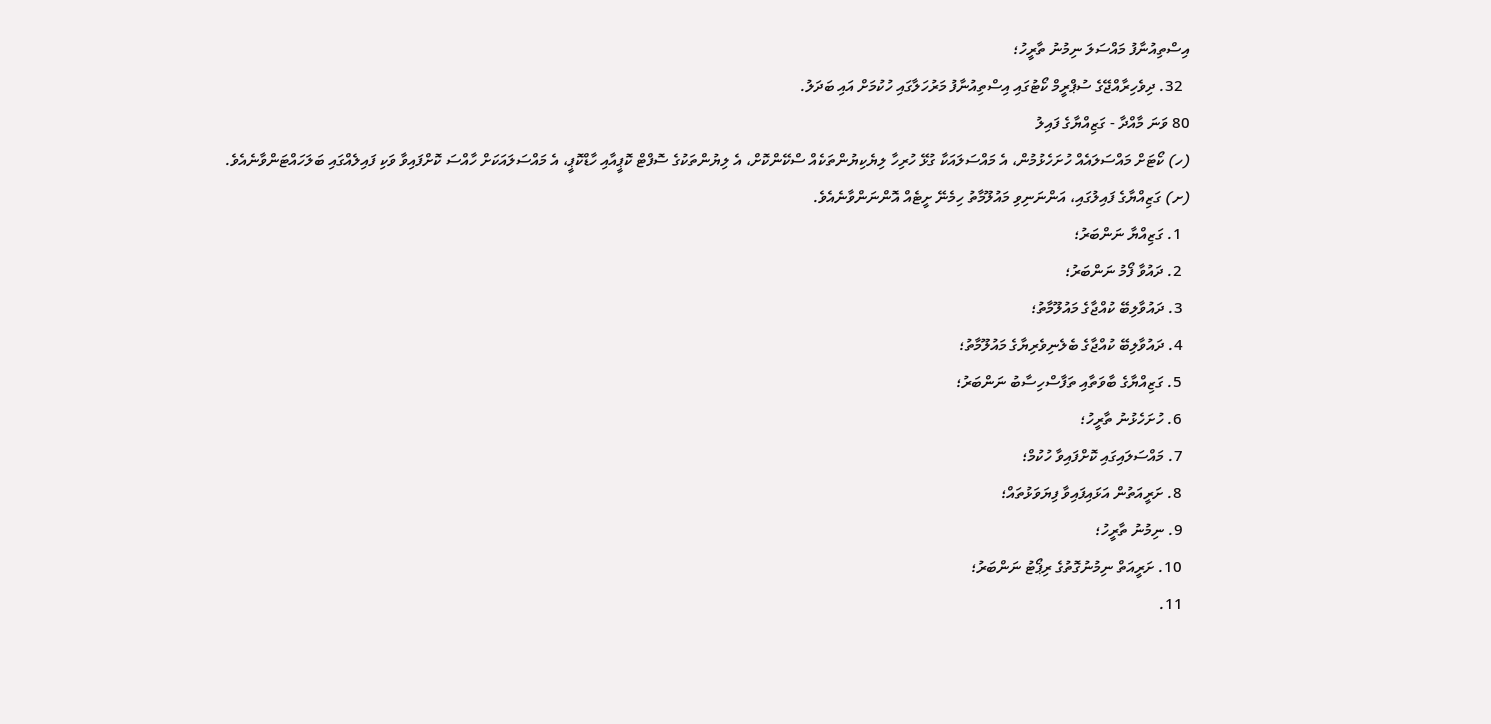އިސްތިއުނާފު މައްސަލަ ނިމުނު ތާރީހު؛
  32. ދިވެހިރާއްޖޭގެ ސުޕްރީމް ކޯޓުގައި އިސްތިއުނާފު މަރުހަލާގައި ހުކުމަށް އައި ބަދަލު.
80 ވަނަ މާއްދާ - ގަޒިއްޔާގެ ފައިލު
(ހ) ކޯޓަށް މައްސަލައެއް ހުށަހެޅުމުން، އެ މައްސަލައަކާ ގުޅޭ ހުރިހާ ލިޔެކިޔުންތަކެއް ސްކޭންކޮށް، އެ ލިޔުންތަކުގެ ސޮފްޓް ކޮޕީއާއި ހާޑްކޮޕީ، އެ މައްސަލައަކަށް ހާއްސަ ކޮށްފައިވާ ވަކި ފައިލެއްގައި ބަލަހައްޓަންވާނެއެވެ.
(ށ) ގަޒިއްޔާގެ ފައިލުގައި، އަންނަނިވި މައުލޫމާތު ހިމެނޭ ށީޓެއް އޮންނަންވާނެއެވެ.
  1. ގަޒިއްޔާ ނަންބަރު؛
  2. ދައުވާ ފޯމު ނަންބަރު؛
  3. ދައުވާލިބޭ ކުއްޖާގެ މައުލޫމާތު؛
  4. ދައުވާލިބޭ ކުއްޖާގެ ބެލެނިވެރިޔާގެ މައުލޫމާތު؛
  5. ގަޒިއްޔާގެ ބާވަތާއި ތަފާސްހިސާބު ނަންބަރު؛
  6. ހުށަހެޅުނު ތާރީހު؛
  7. މައްސަލައިގައި ކޮށްފައިވާ ހުކުމް؛
  8. ށަރީއަތުން އަޅައިފައިވާ ފިޔަވަޅުތައް؛
  9. ނިމުނު ތާރީހު؛
  10. ށަރީއަތް ނިމުނުގޮތުގެ ރިޕޯޓު ނަންބަރު؛
  11.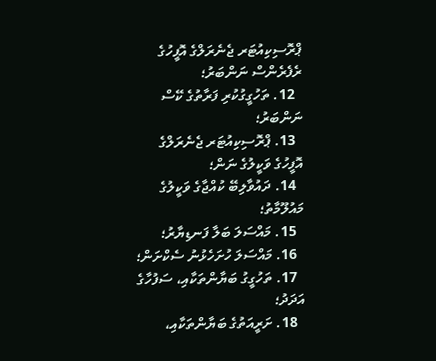ޕްރޮސިކިއުޓަރ ޖެނެރަލްގެ އޮފީހުގެ ރެފެރެންސް ނަންބަރު؛
  12. ތަހުގީގުކުރި ފަރާތުގެ ކޭސް ނަންބަރު؛
  13. ޕްރޮސިކިއުޓަރ ޖެނެރަލްގެ އޮފީހުގެ ވަކީލުގެ ނަން؛
  14. ދައުވާލިބޭ ކުއްޖާގެ ވަކީލުގެ މައުލޫމާތު؛
  15. މައްސަލަ ބަލާ ފަނޑިޔާރު؛
  16. މައްސަލަ ހުށަހެޅުނު ސެކްށަން؛
  17. ތަހުގީގު ބަޔާންތަކާއި، ސަފުހާގެ އަދަދު؛
  18. ށަރީއަތުގެ ބަޔާންތަކާއި،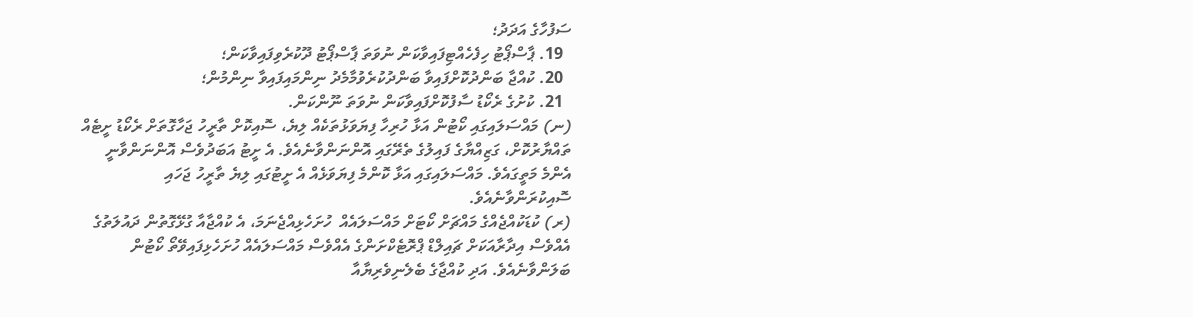ސަފުހާގެ އަދަދު؛
  19. ޕާސްޕޯޓު ހިފެހެއްޓިފައިވާކަން ނުވަތަ ޕާސްޕޯޓު ދޫކުރެވިފައިވާކަން؛
  20. ކުއްޖާ ބަންދުކޮށްފައިވާ ބަންދުކުރެވުމާމެދު ނިންމައިފައިވާ ނިންމުން؛
  21. ކުށުގެ ރެކޯޑު ސާފުކޮށްފައިވާކަން ނުވަތަ ނޫންކަން.
(ނ) މައްސަލައިގައި ކޯޓުން އަޅާ ހުރިހާ ފިޔަވަޅުތަކެއް ލިޔެ، ސޮއިކޮށް ތާރީހު ޖަހާގޮތަށް ރެކޯޑު ށީޓެއް ތައްޔާރުކޮށް، ގަޒިއްޔާގެ ފައިލުގެ ތެރޭގައި އޮންނަންވާނެއެވެ. އެ ށީޓު އަބަދުވެސް އޮންނަންވާނީ އެންމެ މަތީގައެވެ. މައްސަލައިގައި އަޅާ ކޮންމެ ފިޔަވަޅެއް އެ ށީޓުގައި ލިޔެ ތާރީހު ޖަހައި ސޮއިކުރަންވާނެއެވެ.
(ރ) ކުޑަކުއްޖެއްގެ މައްޗަށް ކޯޓަށް މައްސަލައެއް  ހުށަހެޅިއްޖެނަމަ، އެ ކުއްޖާއާ ގުޅޭގޮތުން ދައުލަތުގެ އެއްވެސް އިދާރާއަކަށް ޗައިލްޑް ޕްރޮޓެކްށަންގެ އެއްވެސް މައްސަލައެއް ހުށަހެޅިފައިވޭތޯ ކޯޓުން ބަލަންވާނެއެވެ. އަދި ކުއްޖާގެ ބެލެނިވެރިޔާއާ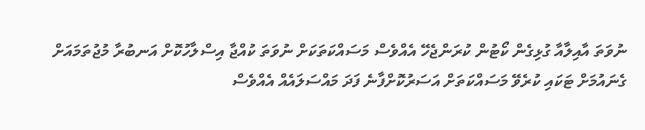ނުވަތަ އާއިލާއާ ގުޅިގެން ކޯޓުން ކުރަންޖެހޭ އެއްވެސް މަސައްކަތަކަށް ނުވަތަ ކުއްޖާ އިސްލާހުކޮށް އަނބުރާ މުޖުތަމައަށް ގެނައުމަށް ޓަކައި ކުރެވޭ މަސައްކަތަށް އަސަރުކޮށްފާނެ ފަދަ މައްސަލައެއް އެއްވެސް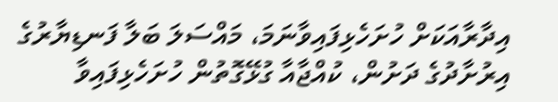އިދާރާއަކަށް ހުށަހެޅިފައިވާނަމަ، މައްސަލަ ބަލާ ފަނޑިޔާރުގެ އިރުށާދުގެ ދަށުން، ކުއްޖާއާ ގުޅޭގޮތުން ހުށަހެޅިފައިވާ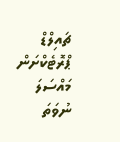ޗައިލްޑް ޕްރޮޓެކްށަން މައްސަލަ ނުވަތަ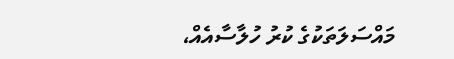މައްސަލަތަކުގެ ކުރު ހުލާސާއެއް،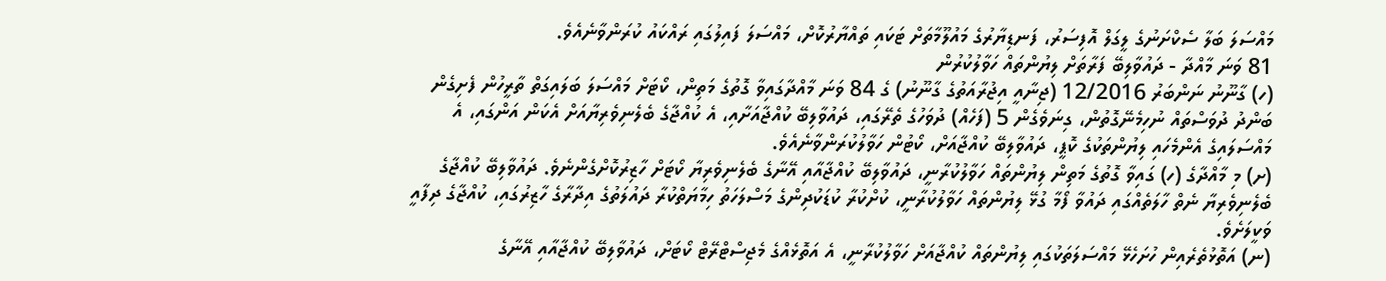މައްސަލަ ބަލާ ސެކްށަނުގެ ލީގަލް އޮފިސަރު، ފަނޑިޔާރުގެ މައުލޫމާތަށް ޓަކައި ތައްޔާރުކޮށް، މައްސަލަ ފައިލުގައި ރައްކައު ކުރަންވާނެއެވެ.
81 ވަނަ މާއްދާ - ދައުވާލިބޭ ފަރާތަށް ލިޔުންތައް ހަވާލުކުރުން
(ހ) ގާނޫނު ނަންބަރު 12/2016 (ޖިނާއީ އިޖުރާއަތުގެ ގާނޫނު) ގެ 84 ވަނަ މާއްދާގައިވާ ގޮތުގެ މަތިން، ކޯޓަށް މައްސަލަ ބަލައިގަތް ތާރީހުން ފެށިގެން ބަންދު ދުވަސްތައް ނުހިމެނޭގޮތުން، ގިނަވެގެން 5 (ފަހެއް) ދުވަހުގެ ތެރޭގައި، ދައުވާލިބޭ ކުއްޖާއަށާއި، އެ ކުއްޖާގެ ބެލެނިވެރިޔާއަށް އެކަން އަންގައި، އެ މައްސަލައިގެ އެންމެހައި ލިޔުންތަކުގެ ކޮޕީ، ދައުވާލިބޭ ކުއްޖާއަށް، ކޯޓުން ހަވާލުކުރަންވާނެއެވެ.
(ށ) މި މާއްދާގެ (ހ) ގައިވާ ގޮތުގެ މަތިން ލިޔުންތައް ހަވާލުކުރާނީ، ދައުވާލިބޭ ކުއްޖާއާއި އޭނާގެ ބެލެނިވެރިޔާ ކޯޓަށް ހާޒިރުކޮށްގެންނެވެ. ދައުވާލިބޭ ކުއްޖާގެ ބެލެނިވެރިޔާ ނެތް ހާލަތެއްގައި ދައުވާ ފޯމާ ގުޅޭ ލިޔުންތައް ހަވާލުކުރާނީ، ކުށްކުރާ ކުޑަކުދިންގެ މަސްލަހަތު ހިމާޔަތްކުރާ ދައުލަތުގެ އިދާރާގެ ހާޒިރުގައި، ކުއްޖާގެ ދިފާއީ ވަކީލަށެވެ.
(ނ) އަތޮޅުތެރެއިން ހުށަހެޅޭ މައްސަލަތަކުގައި ލިޔުންތައް ކުއްޖާއަށް ހަވާލުކުރާނީ، އެ އަތޮޅެއްގެ މެޖިސްޓްރޭޓް ކޯޓަށް، ދައުވާލިބޭ ކުއްޖާއާއި އޭނާގެ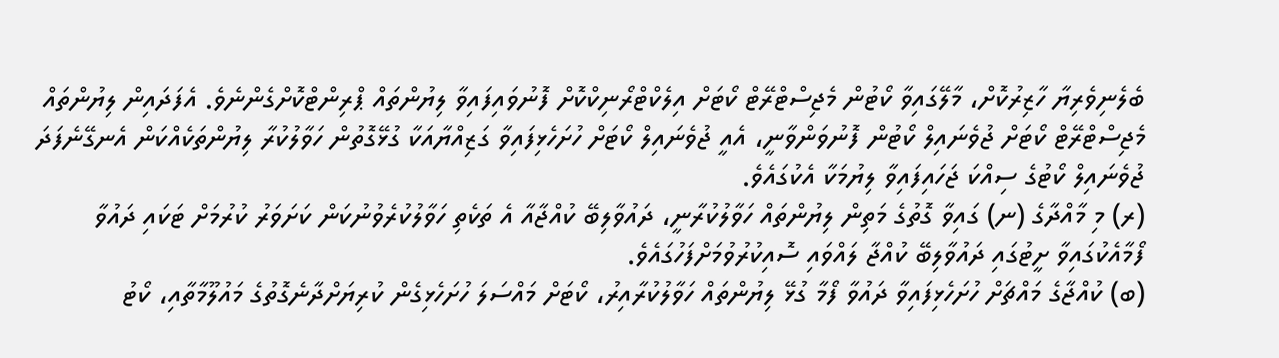ބެލެނިވެރިޔާ ހާޒިރުކޮށް، މާލޭގައިވާ ކޯޓުން މެޖިސްޓްރޭޓް ކޯޓަށް އިލެކްޓްރޯނިކްކޮށް ފޮނުވައިފައިވާ ލިޔުންތައް ޕްރިންޓްކޮށްގެންނެވެ. އެފަދައިން ލިޔުންތައް މެޖިސްޓްރޭޓް ކޯޓަށް ޖުވެނައިލް ކޯޓުން ފޮނުވަންވާނީ، އެއީ ޖުވެނައިލް ކޯޓަށް ހުށަހެޅިފައިވާ ގަޒިއްޔާއަކާ ގުޅޭގޮތުން ހަވާލުކުރާ ލިޔުންތަކެއްކަން އެނގޭނެފަދަ ޖުވެނައިލް ކޯޓުގެ ސިއްކަ ޖަހައިފައިވާ ލިޔުމަކާ އެކުގައެވެ.
(ރ) މި މާއްދާގެ (ނ) ގައިވާ ގޮތުގެ މަތިން ލިޔުންތައް ހަވާލުކުރާނީ، ދައުވާލިބޭ ކުއްޖާއާ އެ ތަކެތި ހަވާލުކުރެވުނުކަން ކަށަވަރު ކުރުމަށް ޓަކައި ދައުވާ ފޯމާއެކުގައިވާ ށީޓުގައި ދައުވާލިބޭ ކުއްޖާ ލައްވައި ސޮއިކުރުވުމަށްފަހުގައެވެ.
(ބ) ކުއްޖާގެ މައްޗަށް ހުށަހެޅިފައިވާ ދައުވާ ފޯމާ ގުޅޭ ލިޔުންތައް ހަވާލުކުރާއިރު، ކޯޓަށް މައްސަލަ ހުށަހެޅިގެން ކުރިޔަށްދާނެގޮތުގެ މައުލޫމާތާއި، ކޯޓު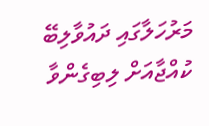މަރުހަލާގައި ދައުވާލިބޭ ކުއްޖާއަށް ލިބިގެންވާ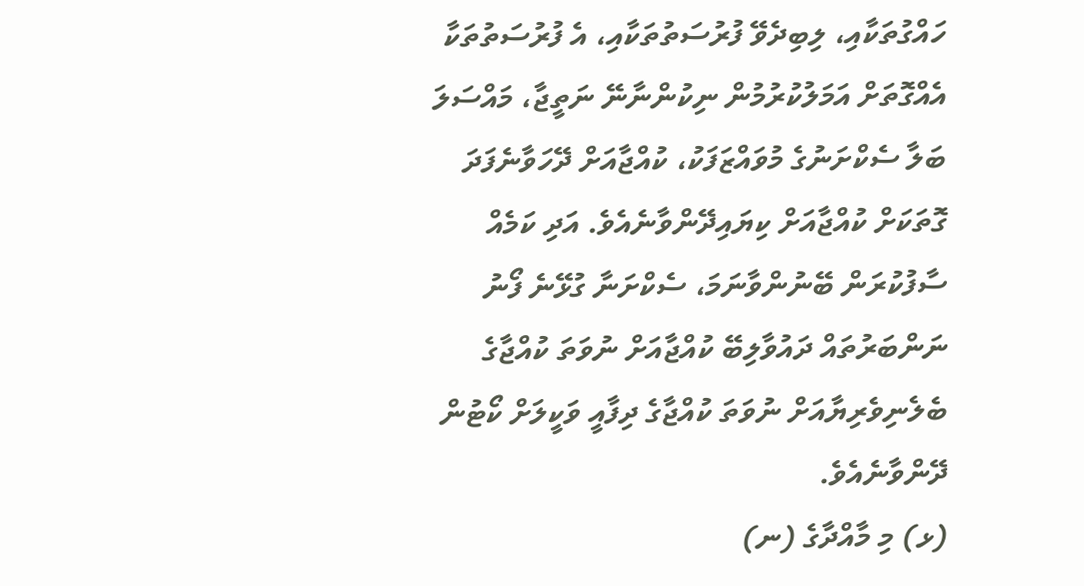ހައްގުތަކާއި، ލިބިދެވޭ ފުރުސަތުތަކާއި، އެ ފުރުސަތުތަކާ އެއްގޮތަށް އަމަލުކުރުމުން ނިކުންނާނޭ ނަތީޖާ، މައްސަލަ ބަލާ ސެކްށަނުގެ މުވައްޒަފަކު، ކުއްޖާއަށް ދޭހަވާނެފަދަ ގޮތަކަށް ކުއްޖާއަށް ކިޔައިދޭންވާނެއެވެ. އަދި ކަމެއް ސާފުކުރަން ބޭނުންވާނަމަ، ސެކްށަނާ ގުޅޭނެ ފޯނު ނަންބަރުތައް ދައުވާލިބޭ ކުއްޖާއަށް ނުވަތަ ކުއްޖާގެ ބެލެނިވެރިޔާއަށް ނުވަތަ ކުއްޖާގެ ދިފާއީ ވަކީލަށް ކޯޓުން ދޭންވާނެއެވެ.
(ޅ) މި މާއްދާގެ (ނ)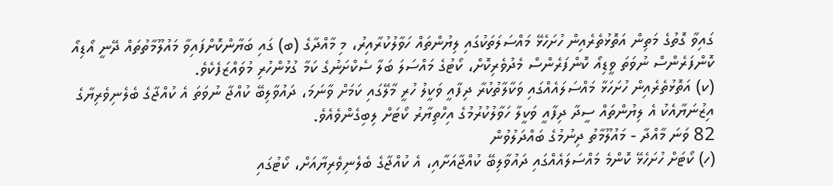ގައިވާ ގޮތުގެ މަތިން އަތޮޅުތެރެއިން ހުށަހެޅޭ މައްސަލަތަކުގައި ލިޔުންތައް ހަވާލުކުރާއިރު، މި މާއްދާގެ (ބ) ގައި ބަޔާންކޮށްފައިވާ މައުލޫމާތުތައް ދޭނީ އޯޑިއޯ ކޮންފަރެންސް ނުވަތަ ވީޑިއޯ ކޮންފަރެންސް މެދުވެރިކޮށް، ކޯޓުގެ މައްސަލަ ބަލާ ސެކްށަނުގެ ކަމާ ގުޅުންހުރި މުވައްޒަފެކެވެ.
(ކ) އަތޮޅުތެރެއިން ހުށަހަޅާ މައްސަލައެއްގައި ވަކާލާތުކުރާ ދިފާއީ ވަކީލު ހުރީ މާލޭގައި ކަމަށް ވާނަމަ، ދައުވާލިބޭ ކުއްޖާ ނުވަތަ އެ ކުއްޖާގެ ބެލެނިވެރިޔާގެ އިޒުނަޔާއެކު އެ ލިޔުންތައް ސީދާ ދިފާއީ ވަކީލާ ހަވާލުކުރުމުގެ އިހްތިޔާރު ކޯޓަށް ލިބިގެންވެއެވެ.
82 ވަނަ މާއްދާ - މައުލޫމާތު ދިނުމުގެ ބައްދަލުވުން
(ހ) ކޯޓަށް ހުށަހެޅޭ ކޮންމެ މައްސަލައެއްގައި ދައުވާލިބޭ ކުއްޖާއަށާއި، އެ ކުއްޖާގެ ބެލެނިވެރިޔާއަށް، ކޯޓުގައި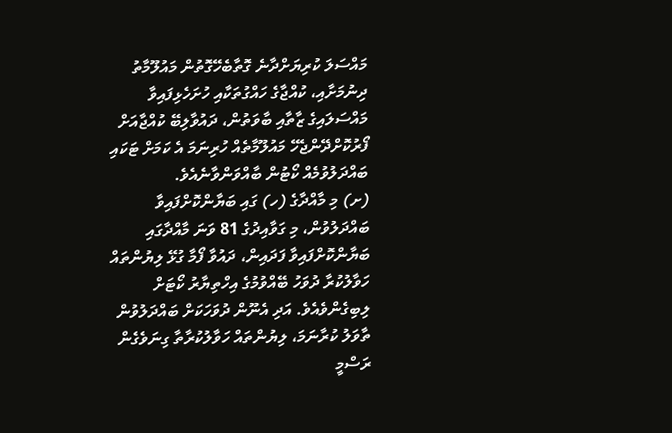މައްސަލަ ކުރިޔަށްދާނެ ގޮތާބެހޭގޮތުން މައުލޫމާތު ދިނުމަށާއި، ކުއްޖާގެ ހައްގުތަކާއި ހުށަހެޅިފައިވާ މައްސަލައިގެ ޒާތާއި ބާވަތުން، ދައުވާލިބޭ ކުއްޖާއަށް ފޯރުކޮށްދޭންޖެހޭ މައުލޫމާތެއް ހުރިނަމަ އެ ކަމަށް ޓަކައި ބައްދަލުވުމެއް ކޯޓުން ބާއްވަންވާނެއެވެ.
(ށ) މި މާއްދާގެ (ހ) ގައި ބަޔާންކޮށްފައިވާ ބައްދަލުވުން، މި ގަވާއިދުގެ 81 ވަނަ މާއްދާގައި ބަޔާންކޮށްފައިވާ ފަދައިން، ދައުވާ ފޯމާ ގުޅޭ ލިޔުންތައް ހަވާލުކުރާ ދުވަހު ބޭއްވުމުގެ އިހްތިޔާރު ކޯޓަށް ލިބިގެންވެއެވެ. އަދި އެނޫން ދުވަހަކަށް ބައްދަލުވުން ތާވަލު ކުރާނަމަ، ލިޔުންތައް ހަވާލުކުރާތާ ގިނަވެގެން ރަސްމީ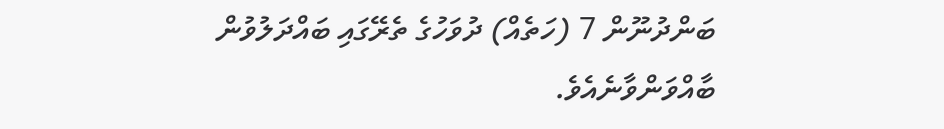ބަންދުނޫން 7 (ހަތެއް) ދުވަހުގެ ތެރޭގައި ބައްދަލުވުން ބާއްވަންވާނެއެވެ.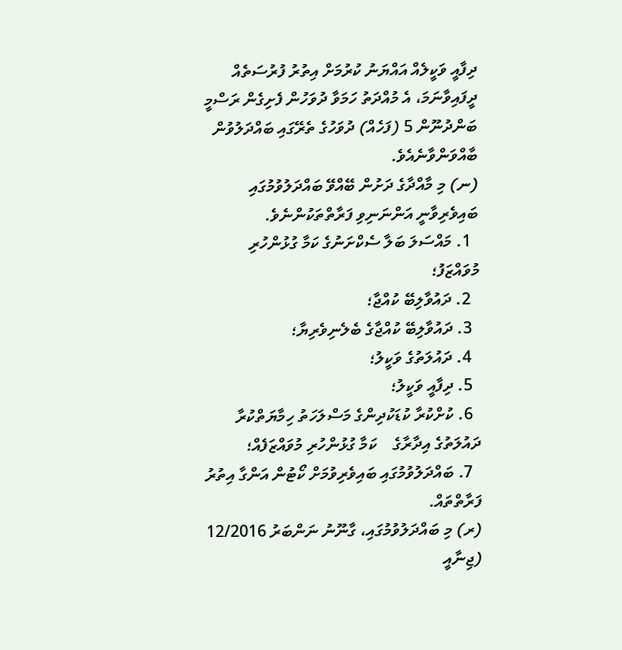ދިފާއީ ވަކީލެއް އައްޔަނު ކުރުމަށް އިތުރު ފުރުސަތެއް ދީފައިވާނަމަ، އެ މުއްދަތު ހަމަވާ ދުވަހުން ފެށިގެން ރަސްމީ ބަންދުނޫން 5 (ފަހެއް) ދުވަހުގެ ތެރޭގައި ބައްދަލުވުން ބާއްވަންވާނެއެވެ.
(ނ) މި މާއްދާގެ ދަށުން ބޭއްވޭ ބައްދަލުވުމުގައި ބައިވެރިވާނީ އަންނަނިވި ފަރާތްތަކުންނެވެ.
  1. މައްސަލަ ބަލާ ސެކްށަނުގެ ކަމާ ގުޅުންހުރި މުވައްޒަފު؛
  2. ދައުވާލިބޭ ކުއްޖާ؛
  3. ދައުވާލިބޭ ކުއްޖާގެ ބެލެނިވެރިޔާ؛
  4. ދައުލަތުގެ ވަކީލު؛
  5. ދިފާއީ ވަކީލު؛
  6. ކުށްކުރާ ކުޑަކުދިންގެ މަސްލަހަތު ހިމާޔަތްކުރާ ދައުލަތުގެ އިދާރާގެ    ކަމާ ގުޅުންހުރި މުވައްޒަފެއް؛
  7. ބައްދަލުވުމުގައި ބައިވެރިވުމަށް ކޯޓުން އަންގާ އިތުރު ފަރާތްތައް.
(ރ) މި ބައްދަލުވުމުގައި، ގާނޫނު ނަންބަރު 12/2016 (ޖިނާއީ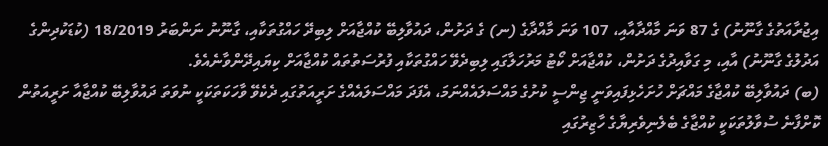އިޖުރާއަތުގެ ގާނޫނު) ގެ 87 ވަނަ މާއްދާއާއި، 107 ވަނަ މާއްދާގެ (ނ) ގެ ދަށުން، ދައުވާލިބޭ ކުއްޖާއަށް ލިބިދޭ ހައްގުތަކާއި، ގާނޫނު ނަންބަރު 18/2019 (ކުޑަކުދިންގެ އަދުލުގެ ގާނޫނު) އާއި، މި ގަވާއިދުގެ ދަށުން، ކުއްޖާއަށް ކޯޓު މަރުހަލާގައި ލިބިދެވޭ ހައްގުތަކާއި ފުރުސަތުތައް ކުއްޖާއަށް ކިޔައިދޭންވާނެއެވެ.
(ބ) ދައުވާލިބޭ ކުއްޖާގެ މައްޗަށް ހުށަހެޅިފައިވަނީ ޖިންސީ ކުށުގެ މައްސަލައެއްނަމަ، އެފަދަ މައްސަލައެއްގެ ށަރީއަތުގައި ދެކެވޭ ވާހަކަތަކަކީ ނުވަތަ ދައުވާލިބޭ ކުއްޖާއާ ށަރީއަތުން ކޮށްފާނެ ސުވާލުތަކަކީ ކުއްޖާގެ ބެލެނިވެރިޔާގެ ހާޒިރުގައި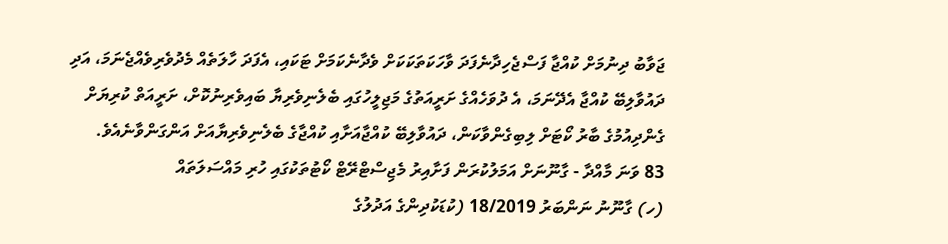ޖަވާބު ދިނުމަށް ކުއްޖާ ފަސްޖެހިދާނެފަދަ ވާހަކަތަކަކަށް ވެދާނެކަމަށް ޓަކައި، އެފަދަ ހާލަތެއް މެދުވެރިވެއްޖެނަމަ، އަދި ދައުވާލިބޭ ކުއްޖާ އެދޭނަމަ، އެ ދުވަހެއްގެ ށަރީއަތުގެ މަޖިލީހުގައި ބެލެނިވެރިޔާ ބައިވެރިނުކޮށް، ށަރީއަތް ކުރިޔަށް ގެންދިއުމުގެ ބާރު ކޯޓަށް ލިބިގެންވާކަން، ދައުވާލިބޭ ކުއްޖާއަށާއި ކުއްޖާގެ ބެލެނިވެރިޔާއަށް އަންގަންވާނެއެވެ.
83 ވަނަ މާއްދާ - ގާނޫނަށް އަމަލުކުރަން ފަށާއިރު މެޖިސްޓްރޭޓް ކޯޓުތަކުގައި ހުރި މައްސަލަތައް
(ހ) ގާނޫނު ނަންބަރު 18/2019 (ކުޑަކުދިންގެ އަދުލުގެ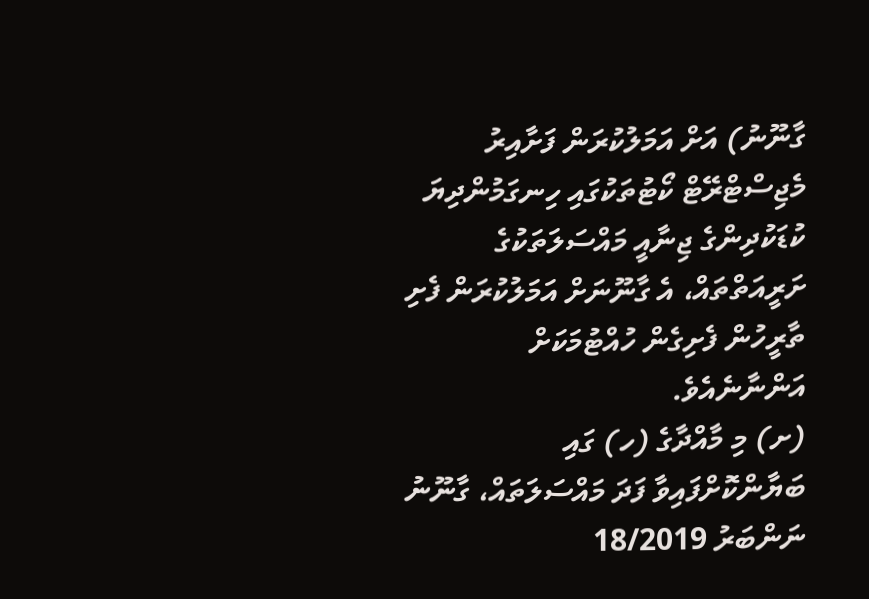ގާނޫނު) އަށް އަމަލުކުރަން ފަށާއިރު މެޖިސްޓްރޭޓް ކޯޓުތަކުގައި ހިނގަމުންދިޔަ ކުޑަކުދިންގެ ޖިނާއީ މައްސަލަތަކުގެ ށަރީއަތްތައް، އެ ގާނޫނަށް އަމަލުކުރަން ފެށި ތާރީހުން ފެށިގެން ހުއްޓުމަކަށް އަންނާނެއެވެ.
(ށ) މި މާއްދާގެ (ހ) ގައި ބަޔާންކޮށްފައިވާ ފަދަ މައްސަލަތައް، ގާނޫނު ނަންބަރު 18/2019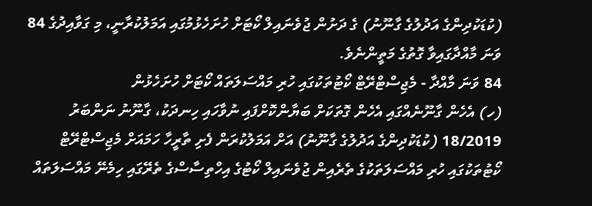(ކުޑަކުދިންގެ އަދުލުގެ ގާނޫނު) ގެ ދަށުން ޖުވެނައިލް ކޯޓަށް ހުށަހެޅުމުގައި އަމަލުކުރާނީ، މި ގަވާއިދުގެ 84 ވަނަ މާއްދާގައިވާ ގޮތުގެ މަތީންނެވެ.
84 ވަނަ މާއްދާ - މެޖިސްޓްރޭޓް ކޯޓުތަކުގައި ހުރި މައްސަލަތައް ކޯޓަށް ހުށަހެޅުން
(ހ) އެހެން ގާނޫނެއްގައި އެހެން ގޮތަކަށް ބަޔާންކޮށްފައި ނުވާހައި ހިނދަކު، ގާނޫނު ނަންބަރު 18/2019 (ކުޑަކުދިންގެ އަދުލުގެ ގާނޫނު) އަށް އަމަލުކުރަން ފެށި ތާރީހާ ހަމައަށް މެޖިސްޓްރޭޓް ކޯޓުތަކުގައި ހުރި މައްސަލަތަކުގެ ތެރެއިން ޖުވެނައިލް ކޯޓުގެ އިހްތިސާސްގެ ތެރޭގައި ހިމެނޭ މައްސަލަތައް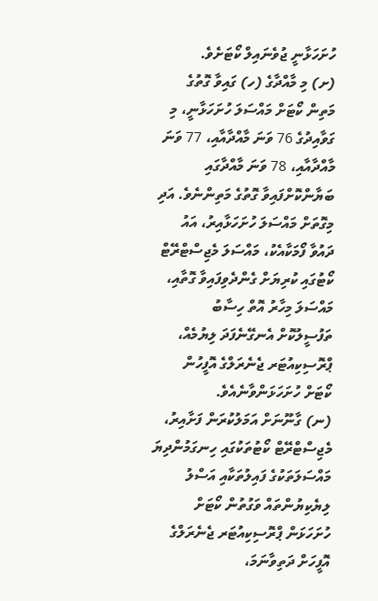ހުށަހަޅާނީ ޖުވެނައިލް ކޯޓަށެވެ.
(ށ) މި މާއްދާގެ (ހ) ގައިވާ ގޮތުގެ މަތިން ކޯޓަށް މައްސަލަ ހުށަހަޅާނީ، މި ގަވާއިދުގެ 76 ވަނަ މާއްދާއާއި، 77 ވަނަ މާއްދާއާއި، 78 ވަނަ މާއްދާގައި ބަޔާންކޮށްފައިވާ ގޮތުގެ މަތިންނެވެ. އަދި މިގޮތަށް މައްސަލަ ހުށަހަޅާއިރު، އައު ދައުވާ ފޯމަކާއެކު، މައްސަލަ މެޖިސްޓްރޭޓް ކޯޓުގައި ކުރިޔަށް ގެންދެވިފައިވާ ގޮތާއި، މައްސަލަ މިހާރު އޮތް ހިސާބު ތަފުސީލުކޮށް އެނގޭނެފަދަ ލިޔުމެއް، ޕްރޮސިކިއުޓަރ ޖެނެރަލްގެ އޮފީހުން ކޯޓަށް ހުށަހަޅަންވާނެއެވެ.
(ނ) ގާނޫނަށް އަމަލުކުރަން ފަށާއިރު، މެޖިސްޓްރޭޓް ކޯޓުތަކުގައި ހިނގަމުންދިޔަ މައްސަލަތަކުގެ ފައިލުތަކާއި އަސްލު ލިޔެކިޔުންތައް ވަގުތުން ކޯޓަށް ހުށަހަޅަން ޕްރޮސިކިއުޓަރ ޖެނެރަލްގެ އޮފީހަށް ދަތިވާނަމަ،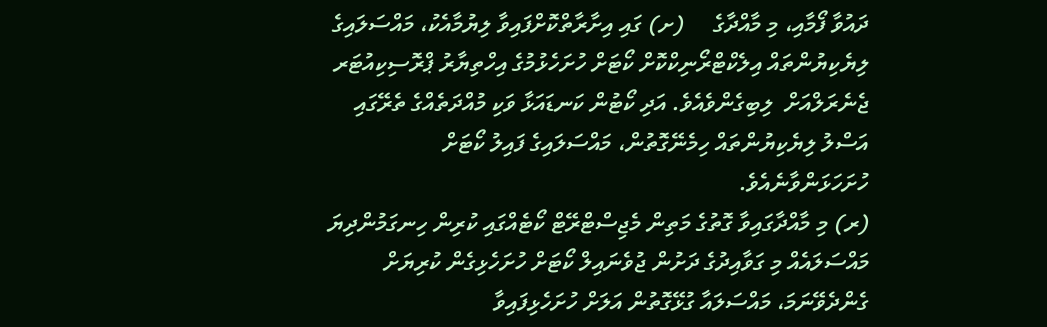ދައުވާ ފޯމާއި، މި މާއްދާގެ     (ށ) ގައި އިށާރާތްކޮށްފައިވާ ލިޔުމާއެކު، މައްސަލައިގެ ލިޔެކިޔުންތައް އިލެކްޓްރޯނިކްކޮށް ކޯޓަށް ހުށަހެޅުމުގެ އިހްތިޔާރު ޕްރޮސިކިއުޓަރ ޖެނެރަލްއަށް  ލިބިގެންވެއެވެ. އަދި ކޯޓުން ކަނޑައަޅާ ވަކި މުއްދަތެއްގެ ތެރޭގައި އަސްލު ލިޔެކިޔުންތައް ހިމެނޭގޮތުން، މައްސަލައިގެ ފައިލު ކޯޓަށް ހުށަހަޅަންވާނެއެވެ.
(ރ) މި މާއްދާގައިވާ ގޮތުގެ މަތިން މެޖިސްޓްރޭޓް ކޯޓެއްގައި ކުރިން ހިނގަމުންދިޔަ މައްސަލައެއް މި ގަވާއިދުގެ ދަށުން ޖުވެނައިލް ކޯޓަށް ހުށަހެޅިގެން ކުރިޔަށް ގެންދެވޭނަމަ، މައްސަލައާ ގުޅޭގޮތުން އަލަށް ހުށަހެޅިފައިވާ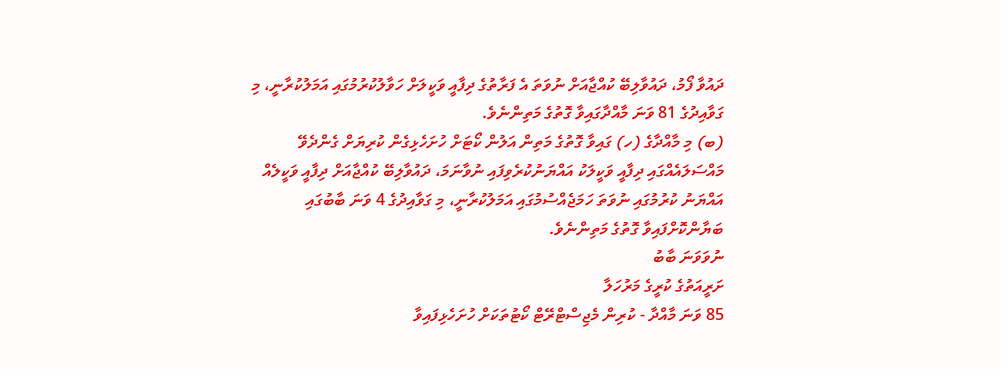ދައުވާ ފޯމު، ދައުވާލިބޭ ކުއްޖާއަށް ނުވަތަ އެ ފަރާތުގެ ދިފާއީ ވަކީލަށް ހަވާލުކުރުމުގައި އަމަލުކުރާނީ، މި ގަވާއިދުގެ 81 ވަނަ މާއްދާގައިވާ ގޮތުގެ މަތިންނެވެ.
(ބ) މި މާއްދާގެ (ހ) ގައިވާ ގޮތުގެ މަތިން އަލުން ކޯޓަށް ހުށަހެޅިގެން ކުރިޔަށް ގެންދެވޭ މައްސަލައެއްގައި ދިފާއީ ވަކީލަކު އައްޔަނުކުރެވިފައި ނުވާނަމަ، ދައުވާލިބޭ ކުއްޖާއަށް ދިފާއީ ވަކީލެއް އައްޔަނު ކުރުމުގައި ނުވަތަ ހަމަޖެއްސުމުގައި އަމަލުކުރާނީ، މި ގަވާއިދުގެ 4 ވަނަ ބާބުގައި ބަޔާންކޮށްފައިވާ ގޮތުގެ މަތިންނެވެ.
ނުވަވަނަ ބާބު
ށަރީއަތުގެ ކުރީގެ މަރުހަލާ
85 ވަނަ މާއްދާ - ކުރިން މެޖިސްޓްރޭޓް ކޯޓުތަކަށް ހުށަހެޅިފައިވާ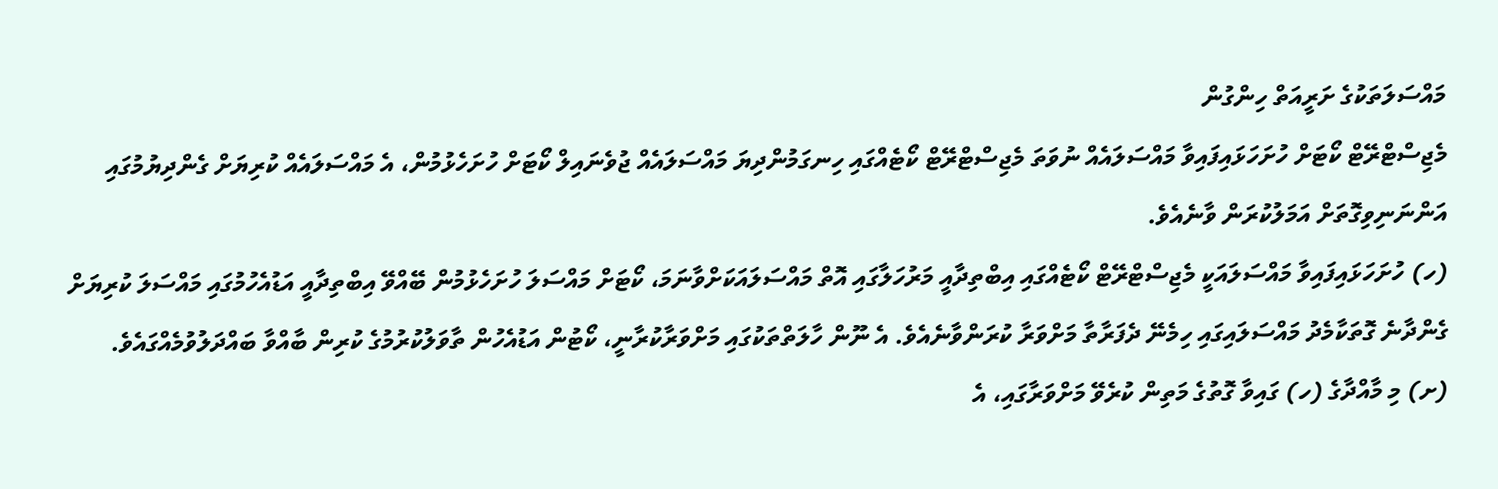މައްސަލަތަކުގެ ށަރީއަތް ހިންގުން
މެޖިސްޓްރޭޓް ކޯޓަށް ހުށަހަޅައިފައިވާ މައްސަލައެއް ނުވަތަ މެޖިސްޓްރޭޓް ކޯޓެއްގައި ހިނގަމުންދިޔަ މައްސަލައެއް ޖުވެނައިލް ކޯޓަށް ހުށަހެޅުމުން، އެ މައްސަލައެއް ކުރިޔަށް ގެންދިޔުމުގައި އަންނަނިވިގޮތަށް އަމަލުކުރަން ވާނެއެވެ.
(ހ) ހުށަހަޅައިފައިވާ މައްސަލައަކީ މެޖިސްޓްރޭޓް ކޯޓެއްގައި އިބްތިދާއީ މަރުހަލާގައި އޮތް މައްސަލައަކަށްވާނަމަ، ކޯޓަށް މައްސަލަ ހުށަހެޅުމުން ބޭއްވޭ އިބްތިދާއީ އަޑުއެހުމުގައި މައްސަލަ ކުރިޔަށް ގެންދާނެ ގޮތަކާމެދު މައްސަލައިގައި ހިމެނޭ ދެފަރާތާ މަށްވަރާ ކުރަންވާނެއެވެ. އެ ނޫން ހާލަތްތަކުގައި މަށްވަރާކުރާނީ، ކޯޓުން އަޑުއެހުން ތާވަލުކުރުމުގެ ކުރިން ބާއްވާ ބައްދަލުވުމެއްގައެވެ.
(ށ) މި މާއްދާގެ (ހ) ގައިވާ ގޮތުގެ މަތިން ކުރެވޭ މަށްވަރާގައި، އެ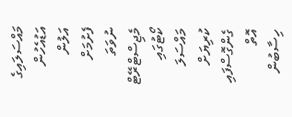މައްސަލައިގެ އަޑުއެހުން އަލުން ފެށުމަށް ނުވަތަ މެޖިސްޓްރޭޓް ކޯޓުގައި މައްސަލަ ކުރިޔަށް ގެންގޮސްފައި އޮތް ހިސާބުން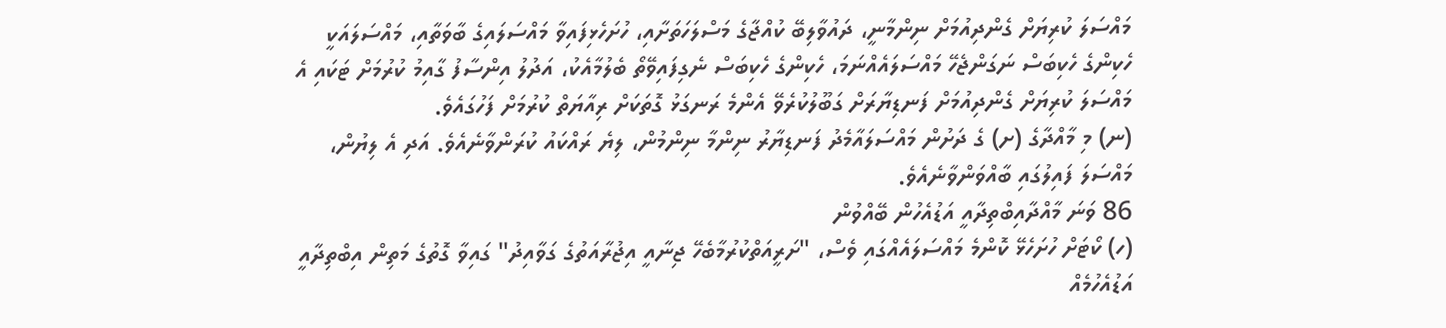މައްސަލަ ކުރިޔަށް ގެންދިއުމަށް ނިންމާނީ، ދައުވާލިބޭ ކުއްޖާގެ މަސްލަހަތަށާއި، ހުށަހެޅިފައިވާ މައްސަލައިގެ ބާވަތާއި، މައްސަލައަކީ ހެކިންގެ ހެކިބަސް ނަގަންޖެހޭ މައްސަލައެއްނަމަ، ހެކިންގެ ހެކިބަސް ނެގިފައިވޭތޯ ބެލުމާއެކު، އަދުލު އިންސާފު ގާއިމު ކުރުމަށް ޓަކައި އެ މައްސަލަ ކުރިޔަށް ގެންދިއުމަށް ފަނޑިޔާރަށް ގަބޫލުކުރެވޭ އެންމެ ރަނގަޅު ގޮތަކަށް ރިއާޔަތް ކުރުމަށް ފަހުގައެވެ.
(ނ) މި މާއްދާގެ (ށ) ގެ ދަށުން މައްސަލައާމެދު ފަނޑިޔާރު ނިންމާ ނިންމުން، ލިޔެ ރައްކައު ކުރަންވާނެއެވެ. އަދި އެ ލިޔުން، މައްސަލަ ފައިލުގައި ބާއްވަންވާނެއެވެ.
86 ވަނަ މާއްދާއިބްތިދާއީ އަޑުއެހުން ބޭއްވުން
(ހ) ކޯޓަށް ހުށަހެޅޭ ކޮންމެ މައްސަލައެއްގައި ވެސް، "ށަރީއަތްކުރުމާބެހޭ ޖިނާއީ އިޖުރާއަތުގެ ގަވާއިދު" ގައިވާ ގޮތުގެ މަތިން އިބްތިދާއީ އަޑުއެހުމެއް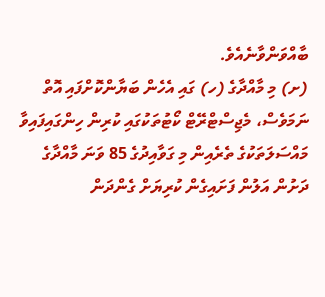ބާއްވަންވާނެއެވެ.
(ށ) މި މާއްދާގެ (ހ) ގައި އެހެން ބަޔާންކޮށްފައި އޮތް ނަމަވެސް، މެޖިސްޓްރޭޓް ކޯޓުތަކުގައި ކުރިން ހިންގައިފައިވާ މައްސަލަތަކުގެ ތެރެއިން މި ގަވާއިދުގެ 85 ވަނަ މާއްދާގެ ދަށުން އަލުން ފަށައިގެން ކުރިޔަށް ގެންދަން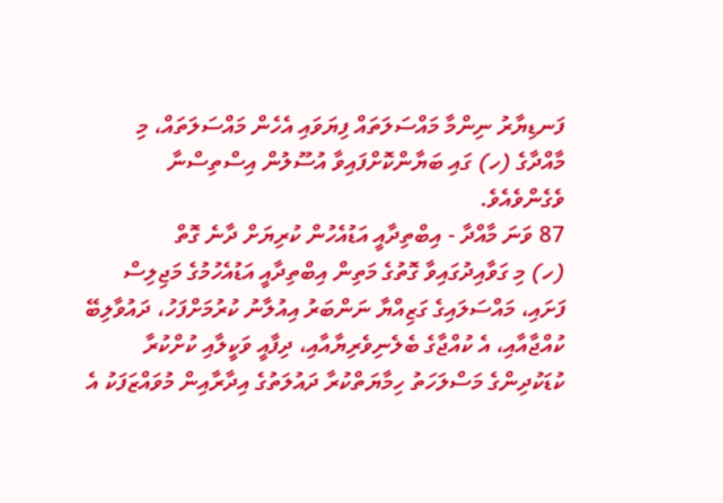ފަނޑިޔާރު ނިންމާ މައްސަލަތައް ފިޔަވައި އެހެން މައްސަލަތައް، މި މާއްދާގެ (ހ) ގައި ބަޔާންކޮށްފައިވާ އުސޫލުން އިސްތިސްނާ ވެގެންވެއެވެ.
87 ވަނަ މާއްދާ - އިބްތިދާއީ އަޑުއެހުން ކުރިޔަށް ދާނެ ގޮތް
(ހ) މި ގަވާއިދުގައިވާ ގޮތުގެ މަތިން އިބްތިދާއީ އަޑުއެހުމުގެ މަޖިލިސް ފަށައި، މައްސަލައިގެ ގަޒިއްޔާ ނަންބަރު އިއުލާނު ކުރުމަށްފަހު، ދައުވާލިބޭ ކުއްޖާއާއި، އެ ކުއްޖާގެ ބެލެނިވެރިޔާއާއި، ދިފާއީ ވަކީލާއި ކުށްކުރާ ކުޑަކުދިންގެ މަސްލަހަތު ހިމާޔަތްކުރާ ދައުލަތުގެ އިދާރާއިން މުވައްޒަފަކު އެ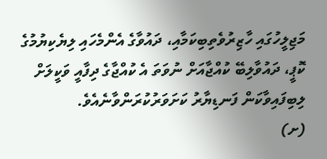މަޖިލީހުގައި ހާޒިރުވެތިބިކަމާއި، ދައުވާގެ އެންމެހައި ލިޔެކިޔުމުގެ ކޮޕީ، ދައުވާލިބޭ ކުއްޖާއަށް ނުވަތަ އެ ކުއްޖާގެ ދިފާއީ ވަކީލަށް ލިބިފައިވާކަން ފަނޑިޔާރު ކަށަވަރުކުރަންވާނެއެވެ.
(ށ)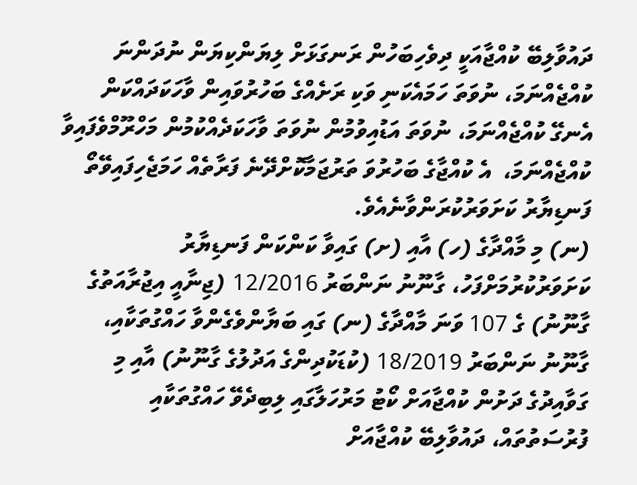ދައުވާލިބޭ ކުއްޖާއަކީ ދިވެހިބަހުން ރަނގަޅަށް ލިޔަންކިޔަން ނުދަންނަ ކުއްޖެއްނަމަ، ނުވަތަ ހަމައެކަނި ވަކި ރަށެއްގެ ބަހުރުވައިން ވާހަކަދައްކަން އެނގޭ ކުއްޖެއްނަމަ، ނުވަތަ އަޑުއިވުމުން ނުވަތަ ވާހަކަދެއްކުމުން މަހްރޫމްވެފައިވާ ކުއްޖެއްނަމަ،  އެ ކުއްޖާގެ ބަހުރުވަ ތަރުޖަމާކޮށްދޭނެ ފަރާތެއް ހަމަޖެހިފައިވޭތޯ ފަނޑިޔާރު ކަށަވަރުކުރަންވާނެއެވެ.
(ނ) މި މާއްދާގެ (ހ) އާއި (ށ) ގައިވާ ކަންކަން ފަނޑިޔާރު ކަށަވަރުކުރުމަށްފަހު، ގާނޫނު ނަންބަރު 12/2016 (ޖިނާއީ އިޖުރާއަތުގެ ގާނޫނު) ގެ 107 ވަނަ މާއްދާގެ (ނ) ގައި ބަޔާންވެގެންވާ ހައްގުތަކާއި، ގާނޫނު ނަންބަރު 18/2019 (ކުޑަކުދިންގެ އަދުލުގެ ގާނޫނު) އާއި މި ގަވާއިދުގެ ދަށުން ކުއްޖާއަށް ކޯޓު މަރުހަލާގައި ލިބިދެވޭ ހައްގުތަކާއި ފުރުސަތުތައް، ދައުވާލިބޭ ކުއްޖާއަށް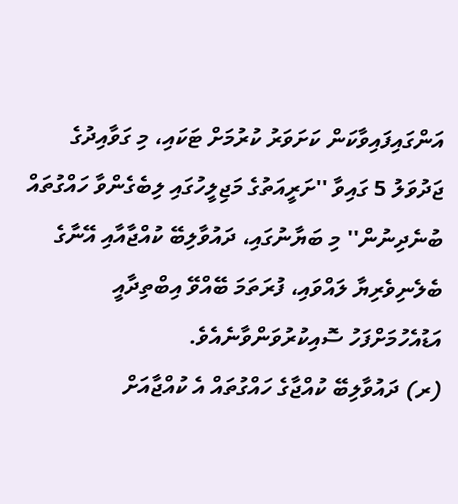އަންގައިފައިވާކަން ކަށަވަރު ކުރުމަށް ޓަކައި، މި ގަވާއިދުގެ ޖަދުވަލު 5 ގައިވާ ''ށަރީއަތުގެ މަޖިލީހުގައި ލިބެގެންވާ ހައްގުތައް ބުނެދިނުން'' މި ބަޔާނުގައި، ދައުވާލިބޭ ކުއްޖާއާއި އޭނާގެ ބެލެނިވެރިޔާ ލައްވައި، ފުރަތަމަ ބޭއްވޭ އިބްތިދާއީ އަޑުއެހުމަށްފަހު ސޮއިކުރުވަންވާނެއެވެ.
(ރ) ދައުވާލިބޭ ކުއްޖާގެ ހައްގުތައް އެ ކުއްޖާއަށް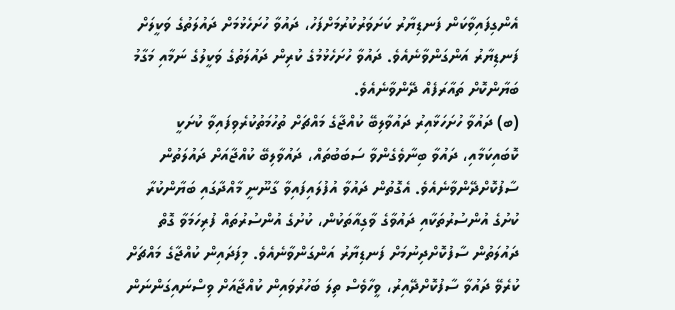އެންގިފައިވާކަން ފަނޑިޔާރު ކަށަވަރުކުރުމަށްފަހު، ދައުވާ ހުށަހެޅުމަށް ދައުލަތުގެ ވަކީލަށް ފަނޑިޔާރު އަންގަންވާނެއެވެ. ދައުވާ ހުށަހެޅުމުގެ ކުރިން ދައުލަތުގެ ވަކީލުގެ ނަމާއި މަގާމު ބަޔާންކޮށް ތައާރަފެއް ދޭންވާނެއެވެ.
(ބ) ދައުވާ ހުށަހަޅާއިރު ދައުވާލިބޭ ކުއްޖާގެ މައްޗަށް ތުހުމަތުކުރެވިފައިވާ ކުށަކީ ކޮބައިކަމާއި، ދައުވާ ބިނާވެގެންވާ ސަބަބުތައް، ދައުވާލިބޭ ކުއްޖާއަށް ދައުލަތުން ސާފުކޮށްދޭންވާނެއެވެ. އެގޮތުން ދައުވާ އުފުލައިފައިވާ ގާނޫނީ މާއްދާގައި ބަޔާންކުރާ ކުށުގެ އުންސުރުތަކާއި ދައުވާގެ ވާގިއާތަކުން، ކުށުގެ އުންސުރުތައް ފުރިހަމަވާ ގޮތް ދައުލަތުން ސާފުކޮށްދިނުމަށް ފަނޑިޔާރު އަންގަންވާނެއެވެ. މިފަދައިން ކުއްޖާގެ މައްޗަށް ކުރެވޭ ދައުވާ ސާފުކޮށްދޭއިރު، ވީހާވެސް ތިލަ ބަހުރުވައިން ކުއްޖާއަށް ވިސްނައިގަންނަން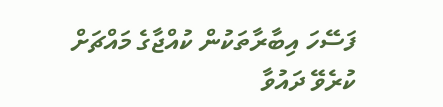ފަސޭހަ އިބާރާތަކުން ކުއްޖާގެ މައްޗަށް ކުރެވޭ ދައުވާ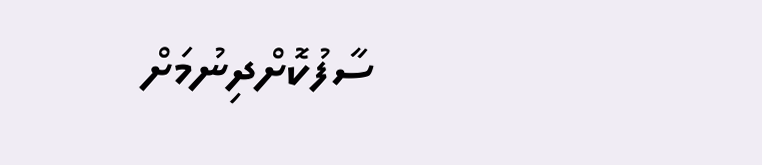ސާފުކޮށްދިނުމަށް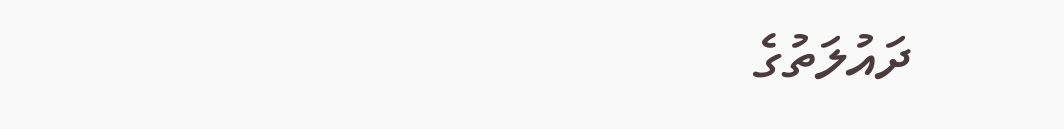ދައުލަތުގެ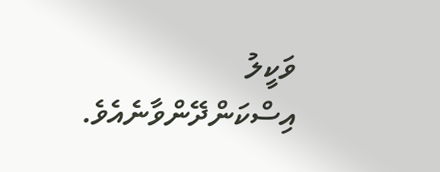ވަކީލު އިސްކަންދޭންވާނެއެވެ.